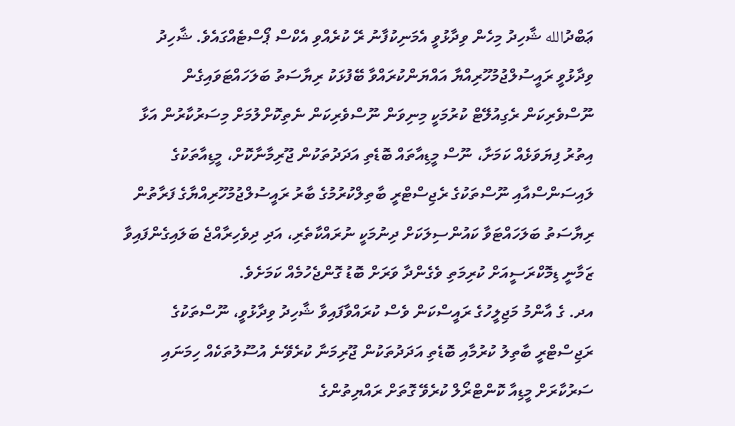ޢަބްދުالله ޝާހިދު މިހެން ވިދާޅުވީ އެމަނިކުފާނު ރޭ ކުރެއްވި އެކްސް ޕޯސްޓެއްގައެވެ. ޝާހިދު ވިދާޅުވީ ރައީސުލްޖުމުހޫރިއްޔާ އައްޔަންކުރައްވާ ބޭފުޅަކު ރިޔާސަތު ބަލަހައްޓަވައިގެން ނޫސްވެރިކަން ރެގިއުލޭޓް ކުރުމަކީ މިނިވަން ނޫސްވެރިކަން ނެތިކޮށްލުމަށް މިސަރުކާރުން އަޅާ އިތުރު ފިޔަވަޅެއް ކަމަށާ، ނޫސް މީޑިއާތައް ބޮޑެތި އަދަދުތަކުން ޖޫރިމާނާކޮށް، މީޑިއާތަކުގެ ލައިސަންސްއާއި ނޫސްތަކުގެ ރެޖިސްޓްރީ ބާތިލްކުރުމުގެ ބާރު ރައީސުލްޖުމުހޫރިއްޔާގެ ފަރާތުން ރިޔާސަތު ބަލަހައްޓަވާ ކައުންސިލަކަށް ދިނުމަކީ ނުރައްކާތެރި، އަދި ދިވެހިރާއްޖެ ބަލައިގެންފައިވާ ޒަމާނީ ޑިމޮކްރަސީއަށް ކުރިމަތި ވެގެންދާ ވަރަށް ބޮޑު ގޮންޖެހުމެއް ކަމަށެވެ.
އދ. ގެ އާންމު މަޖިލީހުގެ ރައީސްކަން ވެސް ކުރައްވާފައިވާ ޝާހިދު ވިދާޅުވީ، ނޫސްތަކުގެ ރަޖިސްޓްރީ ބާތިލު ކުރުމާއި ބޮޑެތި އަދަދުތަކުން ޖޫރިމަނާ ކުރެވޭނެ އުސޫލުތަކެއް ހިމަނައި ސަރުކާރަށް މީޑިއާ ކޮންޓްރޯލް ކުރެވޭ ގޮތަށް ރައްޔިތުންގެ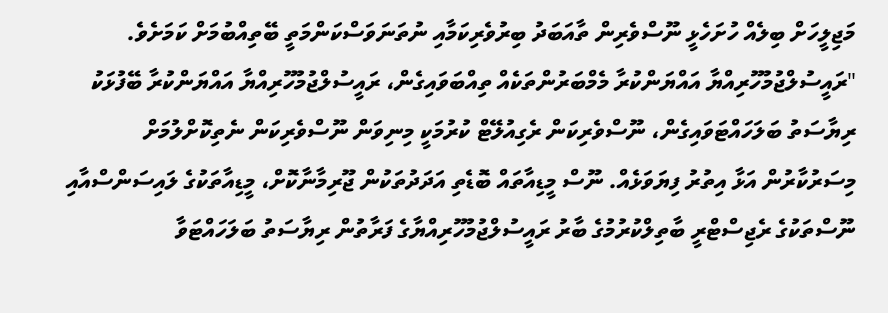މަޖިލީހަށް ބިލެއް ހުށަހެޅީ ނޫސްވެރިން ތާއަބަދު ބިރުވެރިކަމާއި ނުތަނަވަސްކަންމަތީ ބޭތިއްބުމަށް ކަމަށެވެ.
"ރައީސުލްޖުމުހޫރިއްޔާ އައްޔަންކުރާ މެމްބަރުންތަކެއް ތިއްބަވައިގެން، ރައީސުލްޖުމުހޫރިއްޔާ އައްޔަންކުރާ ބޭފުޅަކު ރިޔާސަތު ބަލަހައްޓަވައިގެން، ނޫސްވެރިކަން ރެގިއުލޭޓް ކުރުމަކީ މިނިވަން ނޫސްވެރިކަން ނެތިކޮށްލުމަށް މިސަރުކާރުން އަޅާ އިތުރު ފިޔަވަޅެއް. ނޫސް މީޑިއާތައް ބޮޑެތި އަދަދުތަކުން ޖޫރިމާނާކޮށް، މީޑިއާތަކުގެ ލައިސަންސްއާއި ނޫސްތަކުގެ ރެޖިސްޓްރީ ބާތިލްކުރުމުގެ ބާރު ރައީސުލްޖުމުހޫރިއްޔާގެ ފަރާތުން ރިޔާސަތު ބަލަހައްޓަވާ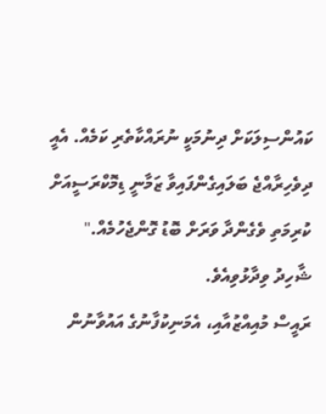ކައުންސިލަކަށް ދިނުމަކީ ނުރައްކާތެރި ކަމެއް. އެއީ ދިވެހިރާއްޖެ ބަލައިގެންފައިވާ ޒަމާނީ ޑިމޮކްރަސީއަށް ކުރިމަތި ވެގެންދާ ވަރަށް ބޮޑު ގޮންޖެހުމެއް." ޝާހިދު ވިދާޅުވިއެވެ.
ރައީސް މުއިއްޒުއާއި، އެމަނިކުފާނުގެ އައުވާނުން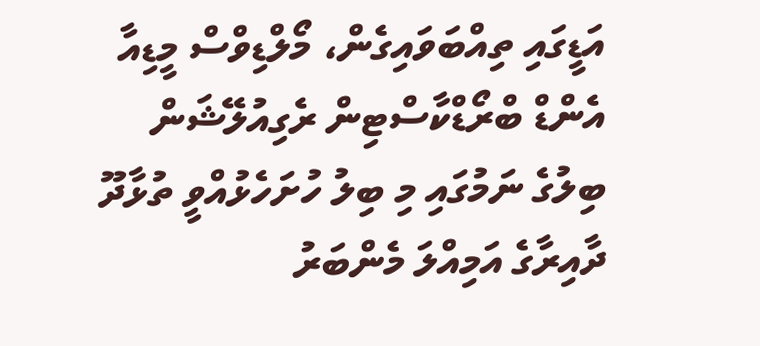އަޑީގައި ތިއްބަވައިގެން، މޯލްޑިވްސް މީޑިއާ އެންޑް ބްރޯޑްކާސްޓިން ރެގިއުލޭޝަން ބިލުގެ ނަމުގައި މި ބިލު ހުށަހެޅުއްވީ ތުޅާދޫ ދާއިރާގެ އަމިއްލަ މެންބަރު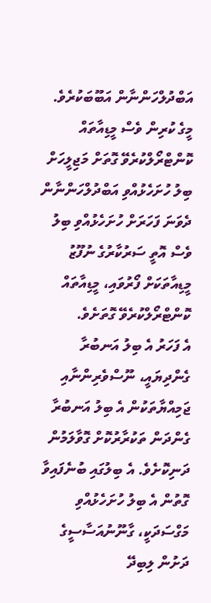އަބްދުލްހަންނާން އަބޫބަކުރެވެ. މީގެ ކުރިން ވެސް މީޑިއާތައް ކޮންޓްރޯލްކުރެވޭ ގޮތަށް މަޖިލީހަށް ބިލު ހުށަހެޅުއްވި އަބްދުލްހަންނާން ދެވަނަ ފަހަރަށް ހުށަހެޅުއްވި ބިލު ވެސް އޮތީ ސަރުކާރުގެ ނުފޫޒު މީޑިއާތަކަށް ފޯރުވައި، މީޑިއާތައް ކޮންޓްރޯލްކުރެވޭ ގޮތަށެވެ.
އެ ފަހަރު އެ ބިލު އަނބުރާ ގެންދިޔައީ، ނޫސްވެރިންނާއި ޖަމިއްޔާތަކުން އެ ބިލު އަނބުރާ ގެންދަން ތަކުރާރުކޮށް ގޮވާލަމުން ދަނިކޮށެވެ. އެ ބިލުގައި ބުނެފައިވާ ގޮތުން އެ ބިލު ހުށަހެޅުއްވި މަގްސަދަކީ، ގާނޫނުއަސާސީގެ ދަށުން ލިބިދޭ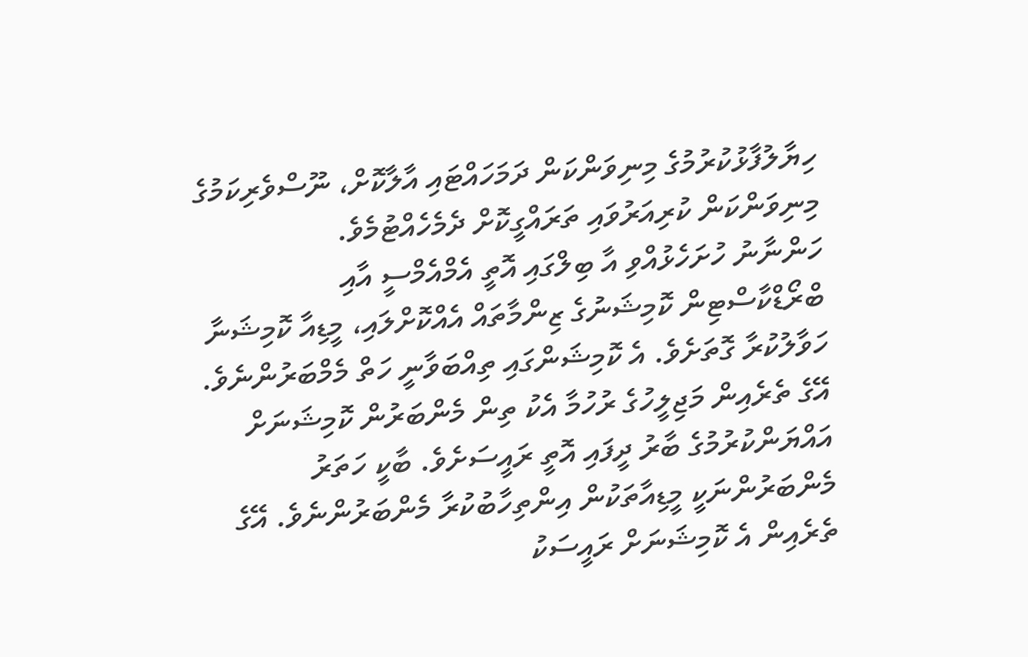ހިޔާލުފާޅުކުރުމުގެ މިނިވަންކަން ދަމަހައްޓައި އާލާކޮށް، ނޫސްވެރިކަމުގެ މިނިވަންކަން ކުރިއަރުވައި ތަރައްގީކޮށް ދެމެހެއްޓުމެވެ.
ހަންނާނު ހުށަހެޅުއްވި އާ ބިލްގައި އޮތީ އެމްއެމްސީ އާއި ބްރޯޑްކާސްޓިން ކޮމިޝަނުގެ ޒިންމާތައް އެއްކޮށްލައި، މީޑިއާ ކޮމިޝަނާ ހަވާލުކުރާ ގޮތަށެވެ. އެ ކޮމިޝަންގައި ތިއްބަވާނީ ހަތް މެމްބަރުންނެވެ. އޭގެ ތެރެއިން މަޖިލީހުގެ ރުހުމާ އެކު ތިން މެންބަރުން ކޮމިޝަނަށް އައްޔަންކުރުމުގެ ބާރު ދީފައި އޮތީ ރައީސަށެވެ. ބާކީ ހަތަރު މެންބަރުންނަކީ މީޑިއާތަކުން އިންތިހާބުކުރާ މެންބަރުންނެވެ. އޭގެ ތެރެއިން އެ ކޮމިޝަނަށް ރައީސަކު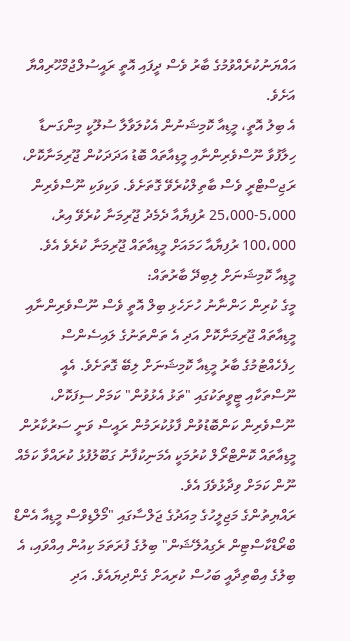އައްޔަނުކުރެއްވުމުގެ ބާރު ވެސް ދީފައި އޮތީ ރައީސުލްޖުމްހޫރިއްޔާ އަށެވެ.
އެ ބިލު އޮތީ، މީޑިއާ ކޮމިޝަނުން އެކުލަވާލާ ސުލޫކީ މިންގަނޑާ ހިލާފުވާ ނޫސްވެރިންނާއި މީޑިއާތައް ބޮޑު އަދަދަކުން ޖޫރިމަނާކޮށް، ރަޖިސްޓްރީ ވެސް ބާތިލްކުރެވޭ ގޮތަށެވެ. ވަކިވަކި ނޫސްވެރިން 5،000-25،000 ރުފިޔާއާ ދެމެދު ޖޫރިމަނާ ކުރެވޭ އިރު، 100،000 ރުފިޔާއާ ހަމައަށް މީޑިއާތައް ޖޫރިމަނާ ކުރެވެ އެވެ.
މީޑިއާ ކޮމިޝަނަށް ލިބިދޭ ބާރުތައް:
މީގެ ކުރިން ހަންނާނު ހުށަހެޅި ބިލް އޮތީ ވެސް ނޫސްވެރިންނާއި މީޑިއާތައް ޖޫރިމަނާކޮށް އަދި އެ ތަންތަނުގެ ލައިސެންސް ހިފެހެއްޓުމުގެ ބާރު މީޑިއާ ކޮމިޝަނަށް ލިބޭ ގޮތަށެވެ. އެއީ ނޫސްތަކާއި ޓީވީތަކުގައި "ތަޅު އެޅުވުން" ކަމަށް ސިފަކޮށް، ނޫސްވެރިން ކަންބޮޑުވުން ފާޅުކުރަމުން ރައީސް ވަނީ ސަރުކާރުން މީޑިއާތައް ކޮންޓްރޯލް ކުރުމަކީ އެމަނިކުފާނު ގަބޫލުފުޅު ކުރައްވާ ކަމެއް ނޫން ކަމަށް ވިދާޅުވެފަ އެވެ.
ރައްޔިތުންގެ މަޖިލީހުގެ މިއަދުގެ ޖަލްސާގައި "މޯލްޑިވްސް މީޑިއާ އެންޑް ބްރޯޑްކާސްޓިން ރެގިއުލޭޝަން" ބިލުގެ ފުރަތަމަ ކިއުން އިއްވައި، އެ ބިލުގެ އިބްތިދާއީ ބަހުސް ކުރިއަށް ގެންދިޔައެވެ. އަދި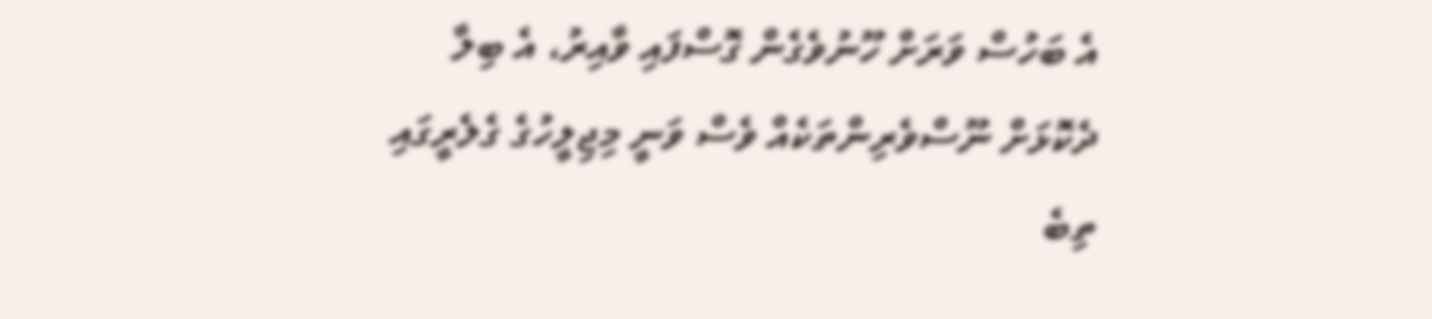އެ ބަހުސް ވަރަށް ހޫނުވެގެން ގޮސްފައި ވާއިރު، އެ ބިލާ ދެކޮޅަށް ނޫސްވެރިންތަކެއް ވެސް ވަނީ މިޖިލީހުގެ ގެލެރީގައި ތިބެ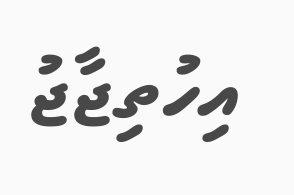އިހުތިޖާޖު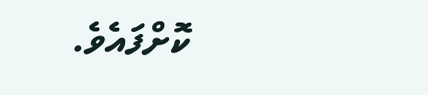ކޮށްފައެވެ.